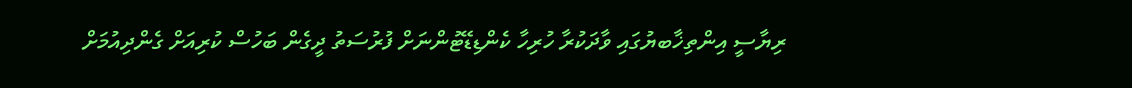ރިޔާސީ އިންތިޚާބޔުގައި ވާދަކުރާ ހުރިހާ ކެންޑިޑޭޓުންނަށް ފުރުސަތު ދީގެން ބަހުސް ކުރިއަށް ގެންދިއުމަށް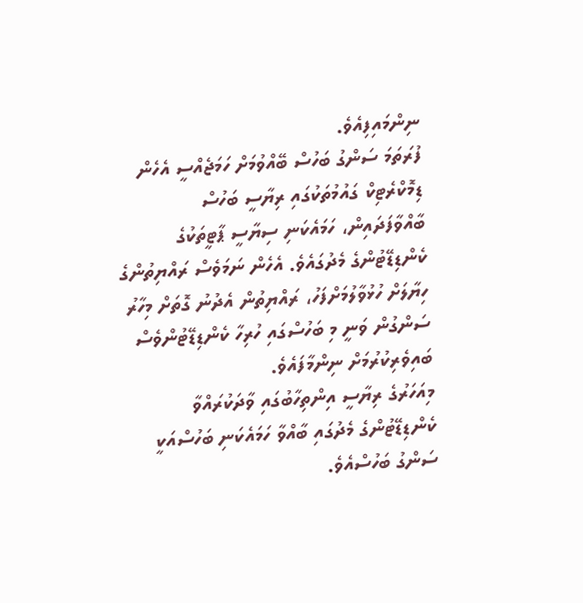ނިންމައިފިއެވެ.
ފުރަތަމަ ސަންގު ބަހުސް ބޭއްވުމަށް ހަމަޖެއްސީ އެހެން ޑިމޮކްރެޓިކް ގައުމުތަކުގައި ރިޔާސީ ބަހުސް ބާއްވާފަދައިން، ހަމައެކަނި ސިޔާސީ ޕާޓީތަކުގެ ކެންޑިޑޭޓުންގެ މެދުގައެވެ. އެހެން ނަމަވެސް ރައްޔިތުންގެ ހިޔާލަށް ހުޅުވާލުމަށްފަހު، ރައްޔިތުން އެދުނު ގޮތަށް މިހާރު ސަންގުން ވަނީ މި ބަހުސްގައި ހުރިހާ ކެންޑިޑޭޓުންވެސް ބައިވެރިކުރުމަށް ނިންމާފައެވެ.
މިއަހަރުގެ ރިޔާސީ އިންތިހާބުގައި ވާދަކުރައްވާ ކެންޑިޑޭޓުންގެ މެދުގައި ބާއްވާ ހަމައެކަނި ބަހުސްއަކީ ސަންގު ބަހުސްއެވެ.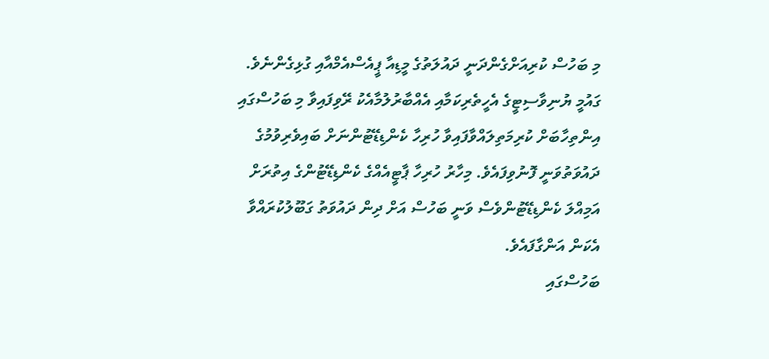މި ބަހުސް ކުރިއަށްގެންދަނީ ދައުލަތުގެ މީޑިއާ ޕީއެސްއެމްއާއި ގުޅިގެންނެވެ. ގައުމީ ޔުނިވާސިޓީގެ އެހީތެރިކަމާއި އެއްބާރުލުމާއެކު ރޭވިފައިވާ މި ބަހުސްގައި އިންތިހާބަށް ކުރިމަތިލައްވާފައިވާ ހުރިހާ ކެންޑިޑޭޓުންނަށް ބައިވެރިވުމުގެ ދައުވަތުވަނީ ފޮނުވިފައެވެ. މިހާރު ހުރިހާ ޕާޓީއެއްގެ ކެންޑިޑޭޓުންގެ އިތުރަށް އަމިއްލަ ކެންޑިޑޭޓުންވެސް ވަނީ ބަހުސް އަށް ދިން ދައުވަތު ގަބޫލުކުރައްވާ އެކަން އަންގާފައެވެ.
ބަހުސްގައި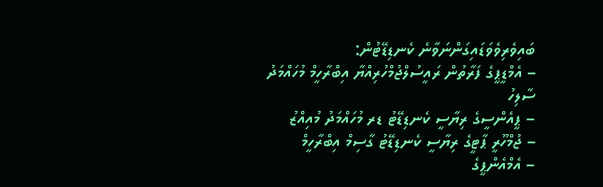ބައިވެރިވެވަޑައިގަންނަވާނެ ކެނޑިޑޭޓުން:
– އެމްޑީޕީގެ ފަރާތުން ރައީސުލްޖުމްހުރިއްޔާ އިބްރާހީމް މުހައްމަދު ސާލިހު
– ޕީއެންސީގެ ރިޔާސީ ކެނޑިޑޭޓު ޑރ މުހައްމަދު މުއިއްޒު
– ޖުމްހޫރީ ޕާޓީގެ ރިޔާސީ ކެނޑިޑޭޓު ގާސިމް އިބްރާހީމް
– އެމްއެންޕީގެ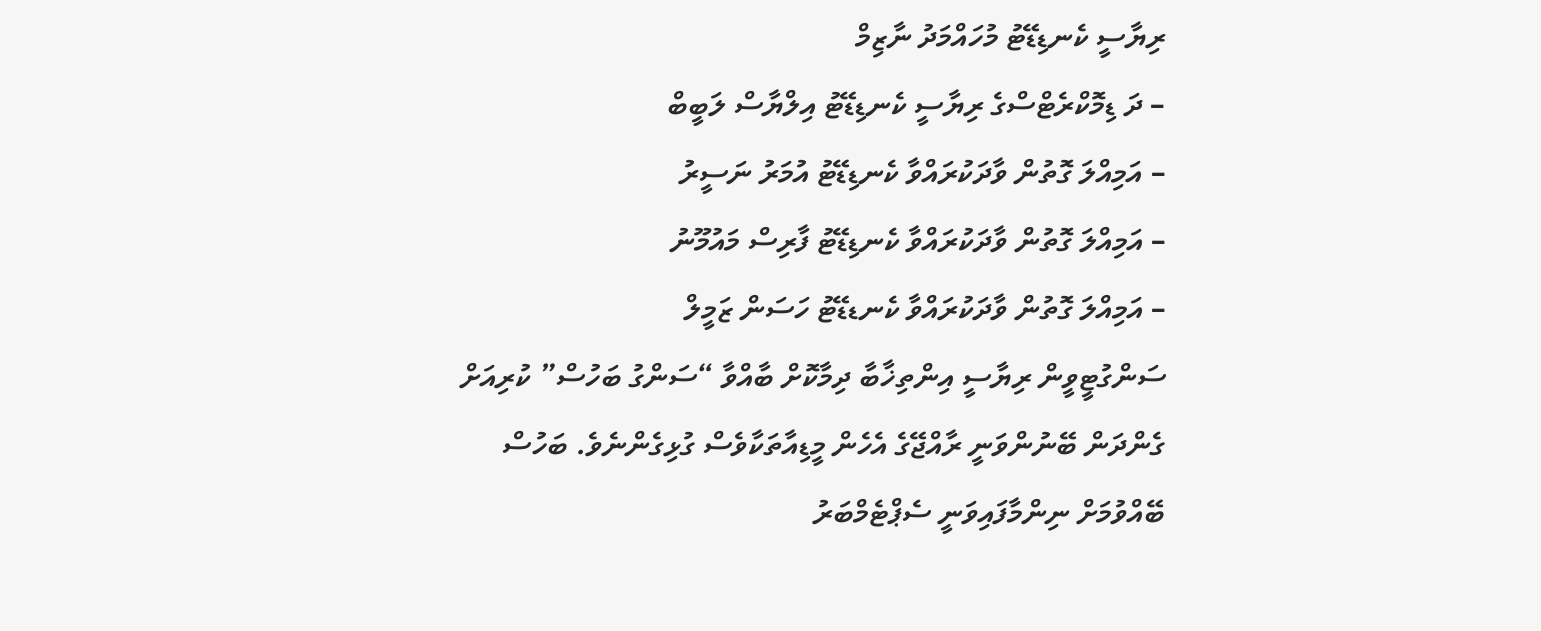ރިޔާސީ ކެނޑިޑޭޓު މުހައްމަދު ނާޒިމް
– ދަ ޑިމޮކްރެޓްސްގެ ރިޔާސީ ކެނޑިޑޭޓު އިލްޔާސް ލަބީބް
– އަމިއްލަ ގޮތުން ވާދަކުރައްވާ ކެނޑިޑޭޓު އުމަރު ނަސީރު
– އަމިއްލަ ގޮތުން ވާދަކުރައްވާ ކެނޑިޑޭޓު ފާރިސް މައުމޫނު
– އަމިއްލަ ގޮތުން ވާދަކުރައްވާ ކެނޑޑޭޓު ހަސަން ޒަމީލް
ސަންގުޓީވީން ރިޔާސީ އިންތިޚާބާ ދިމާކޮށް ބާއްވާ “ސަންގު ބަހުސް” ކުރިއަށް ގެންދަން ބޭނުންވަނީ ރާއްޖޭގެ އެހެން މީޑިއާތަކާވެސް ގުޅިގެންނެވެ. ބަހުސް ބޭއްވުމަށް ނިންމާފައިވަނީ ސެޕްޓެމްބަރު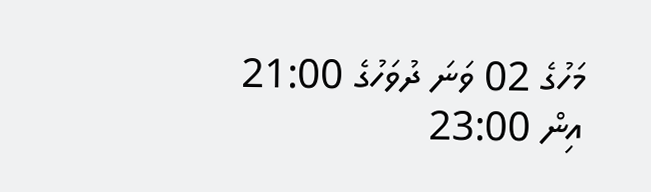މަހުގެ 02 ވަނަ ދުވަހުގެ 21:00 އިން 23:00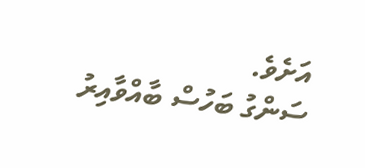އަށެވެ.
ސަންގު ބަހުސް ބާއްވާއިރު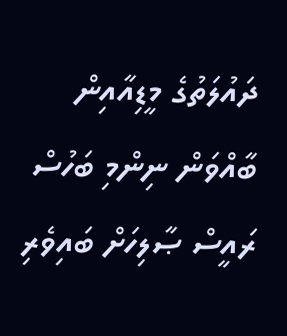ދައުލަތުގެ މީޑިއާއިން ބާއްވަން ނިންމި ބަހުސް ރައީސް ޞާލިހަށް ބައިވެރި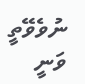ނުވެވޭތީ ވަނީ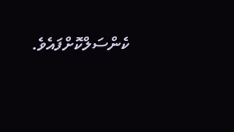ކެންސަލްކޮށްފައެވެ.